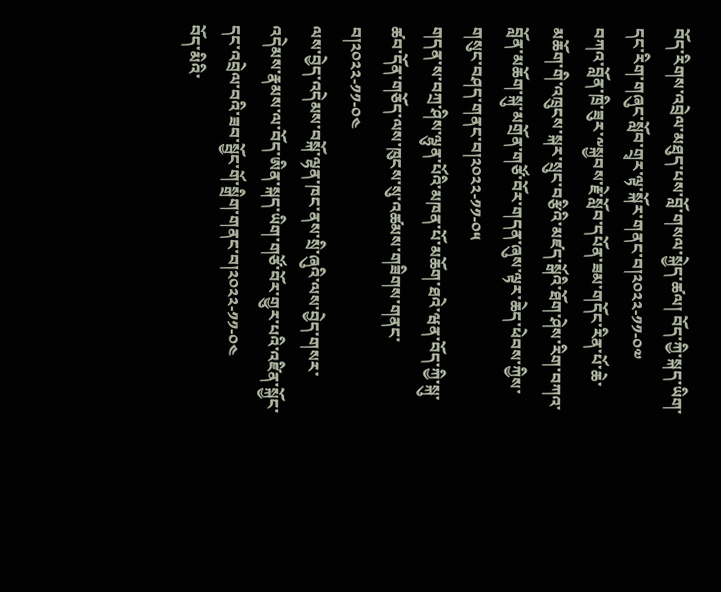བོད་རིགས་འབྲེལ་མཐུད་པས་བློ་གསལ་སྐྱེད་ཚལ། བོད་ཀྱི་སྐད་ཡིག་དང་རིག་གཞུང་སློབ་གྲྭར་ལྟ་སྐོར་གནང་བ།༢༠༢༢-༡༡-༠༧
བཀའ་བློན་ཁྲི་ཟུར་༸སྐྱབས་རྗེ་སློབ་དཔོན་ཟམ་གདོང་རིན་པོ་ཆེ་མཆོག་གི་འཁྲུངས་སྐར་སྲུང་བརྩིའི་མཛད་སྒོའི་ཐོག་ཤེས་རིག་བཀའ་བློན་མཆོག་སྐུ་མགྲོན་གཙོ་བོར་གདན་ཞུས་ལྟར་ཆེད་ཕེབས་ཀྱིས་གསུང་བཤད་གནང་བ།༢༠༢༢-༡༡-༠༥
གདན་ས་བཀྲ་ཤིས་ལྷུན་པོའི་མཁན་པོ་མཆོག་ཐའེ་ཝན་བོད་ཀྱི་སྐུ་ཚབ་དོན་གཅོད་ལས་ཁུངས་སུ་འཚམས་གཟིགས་གནང་བ།༢༠༢༢-༡༡-༠༤
ལས་བྱེད་འདེམས་བསྐོ་ལྷན་ཁང་ནས་སྲི་ཞུའི་ལས་བྱེད་གསར་འདེམས་རྣམས་ལ་བོད་ཨིན་སྐད་ཡིག་གཙོ་བོར་གྱུར་པའི་འཛིན་སྐྱོང་དང་འབྲེལ་བའི་ཟབ་སྦྱོང་གོ་སྒྲིག་གནང་བ།༢༠༢༢-༡༡-༠༤
བོད་མིའི་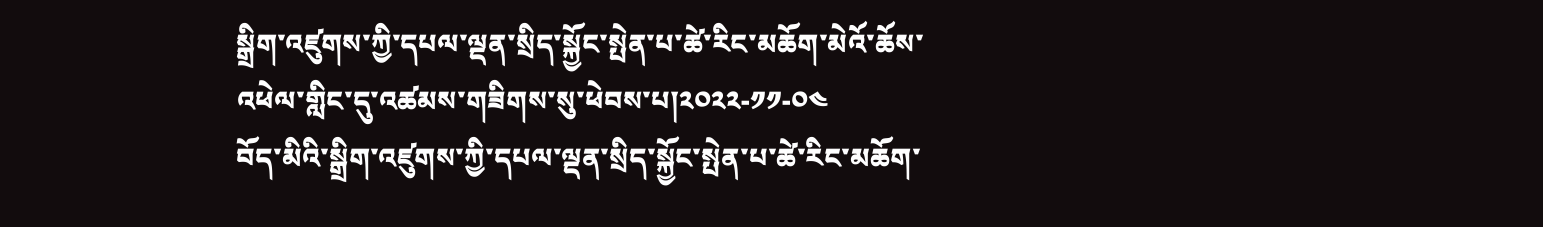སྒྲིག་འཛུགས་ཀྱི་དཔལ་ལྡན་སྲིད་སྐྱོང་སྤེན་པ་ཚེ་རིང་མཆོག་མེའོ་ཆོས་འཕེལ་གླིང་དུ་འཚམས་གཟིགས་སུ་ཕེབས་པ།༢༠༢༢-༡༡-༠༤
བོད་མིའི་སྒྲིག་འཛུགས་ཀྱི་དཔལ་ལྡན་སྲིད་སྐྱོང་སྤེན་པ་ཚེ་རིང་མཆོག་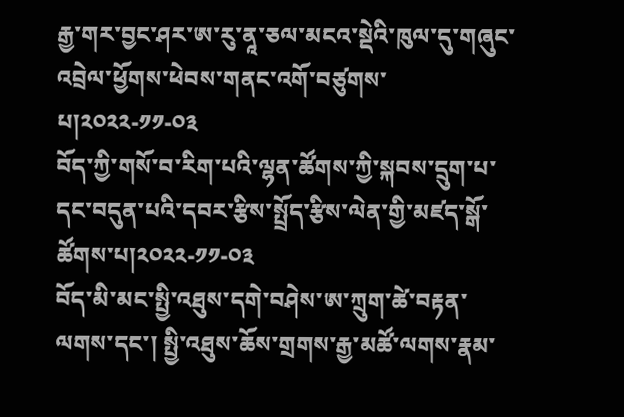རྒྱ་གར་བྱང་ཤར་ཨ་རུ་ནཱ་ཅལ་མངའ་སྡེའི་ཁུལ་དུ་གཞུང་འབྲེལ་ཕྱོགས་ཕེབས་གནང་འགོ་བཙུགས་པ།༢༠༢༢-༡༡-༠༣
བོད་ཀྱི་གསོ་བ་རིག་པའི་ལྷན་ཚོགས་ཀྱི་སྐབས་དྲུག་པ་དང་བདུན་པའི་དབར་རྩིས་སྤྲོད་རྩིས་ལེན་གྱི་མཛད་སྒོ་ཚོགས་པ།༢༠༢༢-༡༡-༠༣
བོད་མི་མང་སྤྱི་འཐུས་དགེ་བཤེས་ཨ་ཀྲུག་ཚེ་བརྟན་ལགས་དང་། སྤྱི་འཐུས་ཆོས་གྲགས་རྒྱ་མཚོ་ལགས་རྣམ་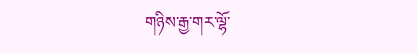གཉིས་རྒྱ་གར་ལྷོ་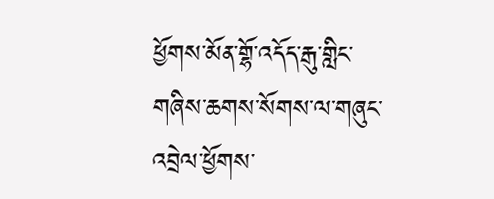ཕྱོགས་མོན་གྷོ་འདོད་རྒུ་གླིང་གཞིས་ཆགས་སོགས་ལ་གཞུང་འབྲེལ་ཕྱོགས་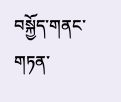བསྐྱོད་གནང་གཏན་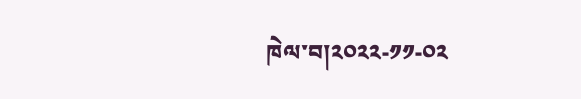ཁེལ་བ།༢༠༢༢-༡༡-༠༢